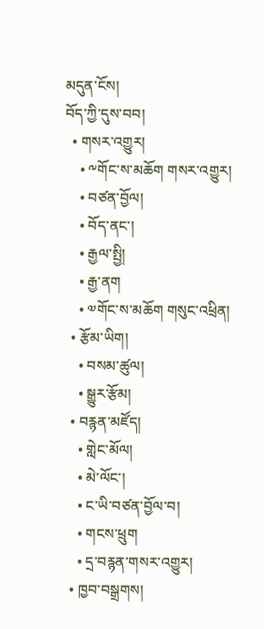མདུན་ངོས།
བོད་ཀྱི་དུས་བབ།
  • གསར་འགྱུར།
    • ༸གོང་ས་མཆོག གསར་འགྱུར།
    • བཙན་བྱོལ།
    • བོད་ནང་།
    • རྒྱལ་སྤྱི།
    • རྒྱ་ནག
    • ༧གོང་ས་མཆོག གསུང་འཕྲིན།
  • རྩོམ་ཡིག།
    • བསམ་ཚུལ།
    • སྒྱུར་རྩོམ།
  • བརྙན་མཛོད།
    • གླེང་མོལ།
    • མེ་ལོང་།
    • ང་ཡི་བཙན་བྱོལ་བ།
    • གངས་ཕྲུག
    • དྲ་བརྙན་གསར་འགྱུར།
  • ཁྱབ་བསྒྲགས།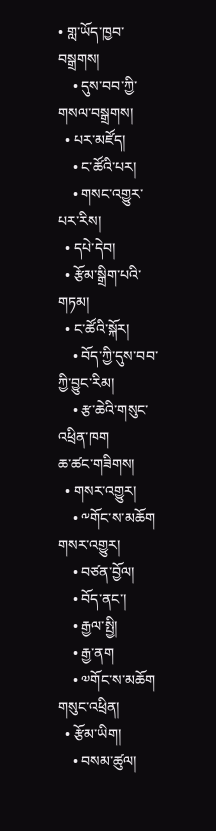• གླ་ཡོད་ཁྱབ་བསྒྲགས།
    • དུས་བབ་ཀྱི་གསལ་བསྒྲགས།
  • པར་མཛོད།
    • ང་ཚོའི་པར།
    • གསང་འགྱུར་པར་རིས།
  • དཔེ་དེབ།
  • རྩོམ་སྒྲིག་པའི་གཏམ།
  • ང་ཚོའི་སྐོར།
    • བོད་ཀྱི་དུས་བབ་ཀྱི་བྱུང་རིམ།
    • རྩ་ཆེའི་གསུང་འཕྲིན་ཁག
ཆ་ཚང་གཟིགས།
  • གསར་འགྱུར།
    • ༸གོང་ས་མཆོག གསར་འགྱུར།
    • བཙན་བྱོལ།
    • བོད་ནང་།
    • རྒྱལ་སྤྱི།
    • རྒྱ་ནག
    • ༧གོང་ས་མཆོག གསུང་འཕྲིན།
  • རྩོམ་ཡིག།
    • བསམ་ཚུལ།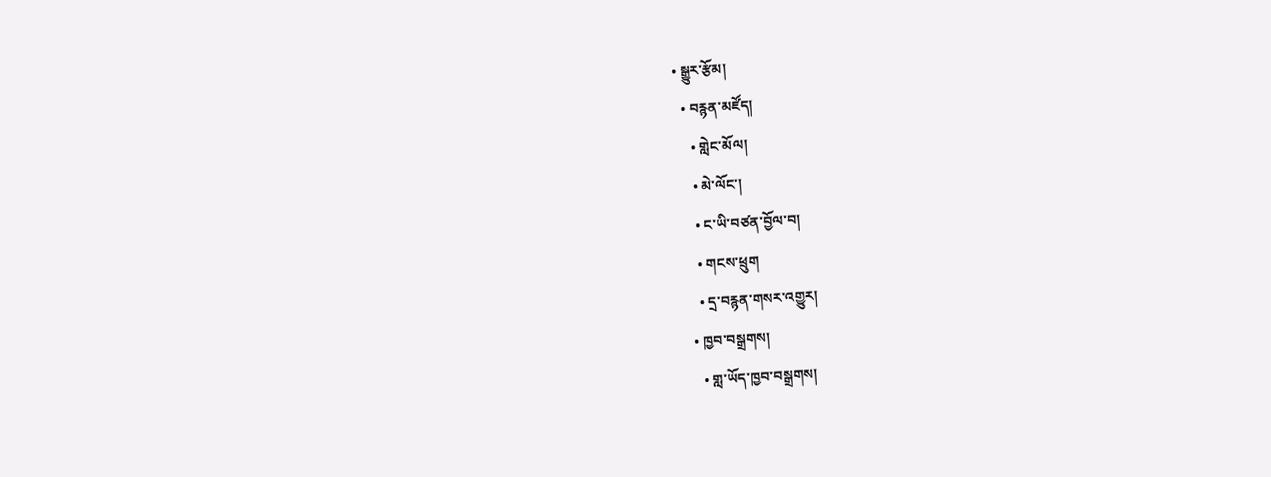• སྒྱུར་རྩོམ།
  • བརྙན་མཛོད།
    • གླེང་མོལ།
    • མེ་ལོང་།
    • ང་ཡི་བཙན་བྱོལ་བ།
    • གངས་ཕྲུག
    • དྲ་བརྙན་གསར་འགྱུར།
  • ཁྱབ་བསྒྲགས།
    • གླ་ཡོད་ཁྱབ་བསྒྲགས།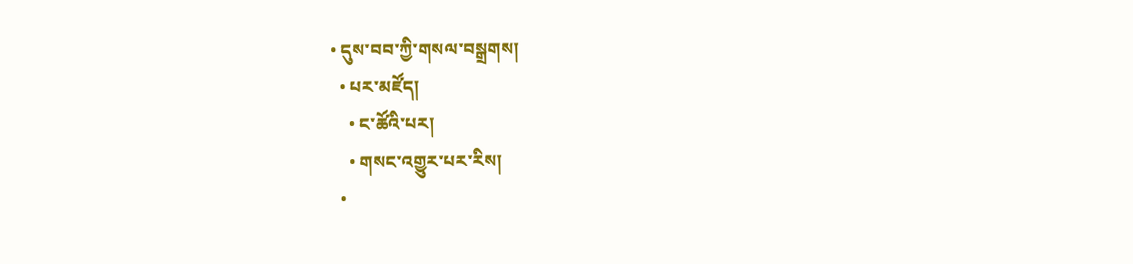• དུས་བབ་ཀྱི་གསལ་བསྒྲགས།
  • པར་མཛོད།
    • ང་ཚོའི་པར།
    • གསང་འགྱུར་པར་རིས།
  •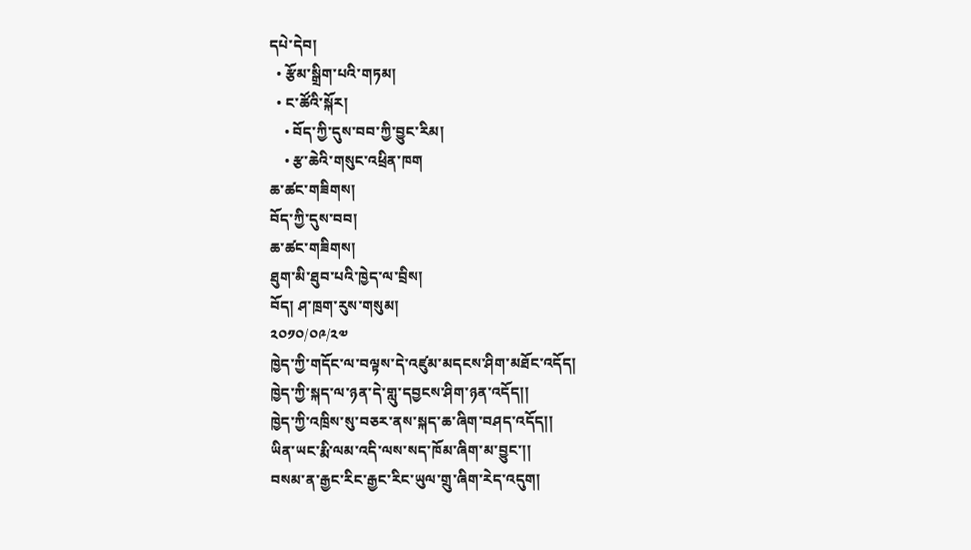དཔེ་དེབ།
  • རྩོམ་སྒྲིག་པའི་གཏམ།
  • ང་ཚོའི་སྐོར།
    • བོད་ཀྱི་དུས་བབ་ཀྱི་བྱུང་རིམ།
    • རྩ་ཆེའི་གསུང་འཕྲིན་ཁག
ཆ་ཚང་གཟིགས།
བོད་ཀྱི་དུས་བབ།
ཆ་ཚང་གཟིགས།
ཐུག་མི་ཐུབ་པའི་ཁྱེད་ལ་བྲིས།
བོད། ཤ་ཁྲག་རུས་གསུམ།
༢༠༡༠/༠༩/༢༧
ཁྱེད་ཀྱི་གདོང་ལ་བལྟས་དེ་འཛུམ་མདངས་ཤིག་མཐོང་འདོད།
ཁྱེད་ཀྱི་སྐད་ལ་ཉན་དེ་གླུ་དབྱངས་ཤིག་ཉན་འདོད།།
ཁྱེད་ཀྱི་འཁྲིས་སུ་བཅར་ནས་སྐད་ཆ་ཞིག་བཤད་འདོད།།
ཡིན་ཡང་རྨི་ལམ་འདི་ལས་སད་ཁོམ་ཞིག་མ་བྱུང་།།
བསམ་ན་རྒྱང་རིང་རྒྱང་རིང་ཡུལ་གྲུ་ཞིག་རེད་འདུག།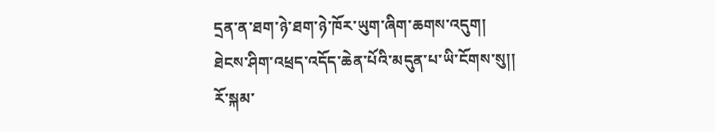དྲན་ན་ཐག་ཉེ་ཐག་ཉེ་ཁོར་ཡུག་ཞིག་ཆགས་འདུག།
ཐེངས་ཤིག་འཕྲད་འདོད་ཆེན་པོའི་མདུན་པ་ཡི་ངོགས་སུ།།
རོ་སྐམ་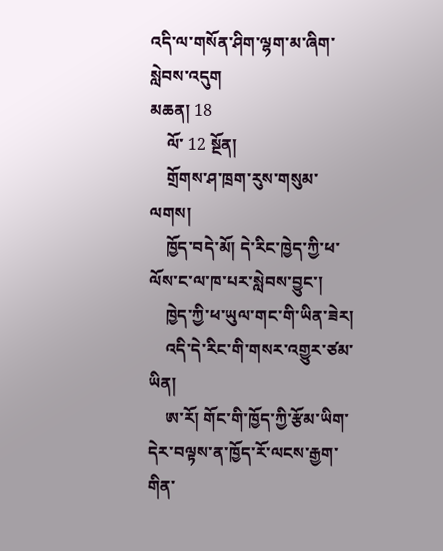འདི་ལ་གསོན་ཤིག་ལྷག་མ་ཞིག་སླེབས་འདུག
མཆན། 18
    ལོ་ 12 སྔོན།
    གྲོགས་ཤ་ཁྲག་རུས་གསུམ་ལགས།
    ཁྱོད་བདེ་མོ། དེ་རིང་ཁྱེད་ཀྱི་ཕ་ལོས་ང་ལ་ཁ་པར་སླེབས་བྱུང་།
    ཁྱེད་ཀྱི་ཕ་ཡུལ་གང་གི་ཡིན་ཟེར།
    འདི་དེ་རིང་གི་གསར་འགྱུར་ཙམ་ཡིན།
    ཨ་རོ། གོང་གི་ཁྱོད་ཀྱི་རྩོམ་ཡིག་དེར་བལྟས་ན་ཁྱོད་རོ་ལངས་རྒྱག་གིན་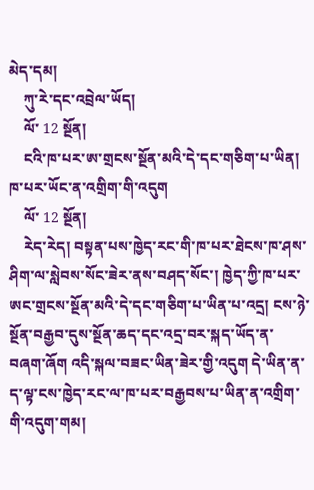མེད་དམ།
    ཀུ་རེ་དང་འབྲེལ་ཡོད།
    ལོ་ 12 སྔོན།
    ངའི་ཁ་པར་ཨ་གྲངས་སྔོན་མའི་དེ་དང་གཅིག་པ་ཡིན། ཁ་པར་ཡོང་ན་འགྲིག་གི་འདུག
    ལོ་ 12 སྔོན།
    རེད་རེད། བསྟན་པས་ཁྱེད་རང་གི་ཁ་པར་ཐེངས་ཁ་ཤས་ཤིག་ལ་སླེབས་སོང་ཟེར་ནས་བཤད་སོང་། ཁྱེད་ཀྱི་ཁ་པར་ཨང་གྲངས་སྔོན་མའི་དེ་དང་གཅིག་པ་ཡིན་པ་འདྲ། ངས་ཉེ་སྔོན་བརྒྱབ་དུས་སྔོན་ཆད་དང་འདྲ་བར་སྐད་ཡོད་ན་བཞག་ཞོག འདི་སྐལ་བཟང་ཡིན་ཟེར་གྱི་འདུག དེ་ཡིན་ན་ད་ལྟ་ངས་ཁྱེད་རང་ལ་ཁ་པར་བརྒྱབས་པ་ཡིན་ན་འགྲིག་གི་འདུག་གམ།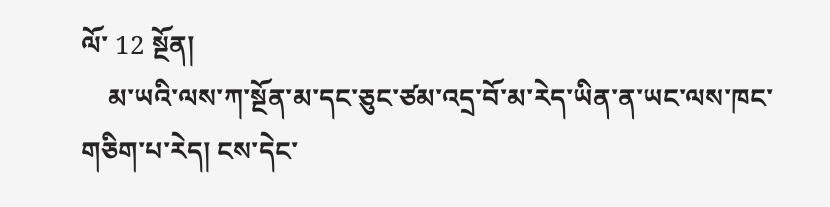ལོ་ 12 སྔོན།
    མ་ཡའི་ལས་ཀ་སྔོན་མ་དང་ཅུང་ཙམ་འདྲ་བོ་མ་རེད་ཡིན་ན་ཡང་ལས་ཁང་གཅིག་པ་རེད། ངས་དེང་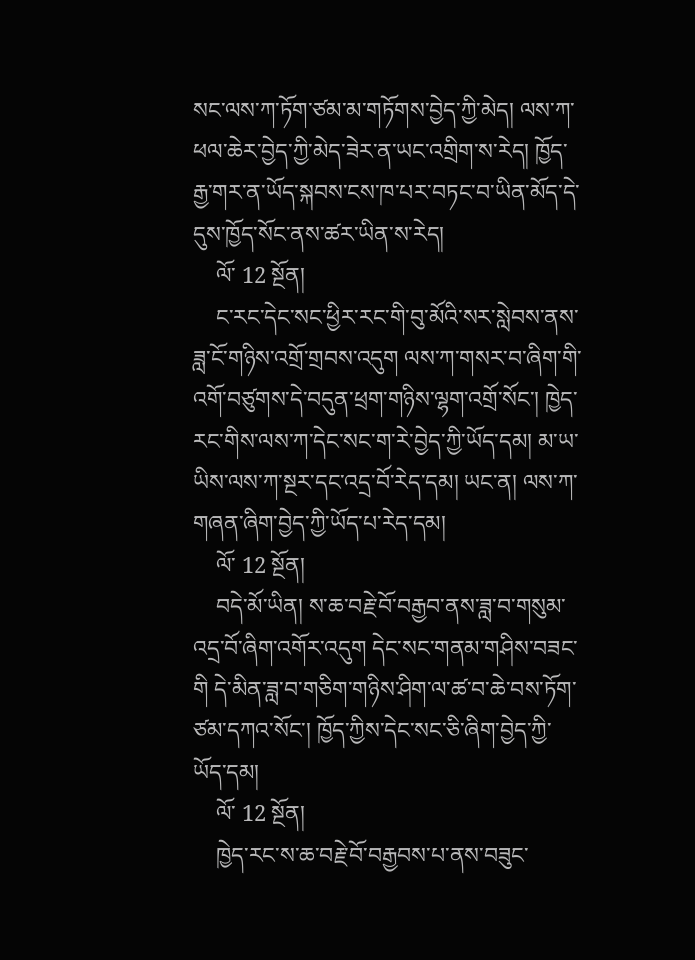སང་ལས་ཀ་ཏོག་ཙམ་མ་གཏོགས་བྱེད་ཀྱི་མེད། ལས་ཀ་ཕལ་ཆེར་བྱེད་ཀྱི་མེད་ཟེར་ན་ཡང་འགྲིག་ས་རེད། ཁྱོད་རྒྱ་གར་ན་ཡོད་སྐབས་ངས་ཁ་པར་བཏང་བ་ཡིན་མོད་དེ་དུས་ཁྱོད་སོང་ནས་ཚར་ཡིན་ས་རེད།
    ལོ་ 12 སྔོན།
    ང་རང་དེང་སང་ཕྱིར་རང་གི་བུ་མོའི་སར་སླེབས་ནས་ཟླ་ངོ་གཉིས་འགྲོ་གྲབས་འདུག ལས་ཀ་གསར་བ་ཞིག་གི་འགོ་བཙུགས་དེ་བདུན་ཕྲག་གཉིས་ལྷག་འགྲོ་སོང་། ཁྱེད་རང་གིས་ལས་ཀ་དེང་སང་ག་རེ་བྱེད་ཀྱི་ཡོད་དམ། མ་ཡ་ཡིས་ལས་ཀ་སྔར་དང་འདྲ་བོ་རེད་དམ། ཡང་ན། ལས་ཀ་གཞན་ཞིག་བྱེད་ཀྱི་ཡོད་པ་རེད་དམ།
    ལོ་ 12 སྔོན།
    བདེ་མོ་ཡིན། ས་ཆ་བརྗེ་བོ་བརྒྱབ་ནས་ཟླ་བ་གསུམ་འདྲ་བོ་ཞིག་འགོར་འདུག དེང་སང་གནམ་གཤིས་བཟང་གི དེ་མིན་ཟླ་བ་གཅིག་གཉིས་ཤིག་ལ་ཚ་བ་ཆེ་བས་ཏོག་ཙམ་དཀའ་སོང་། ཁྱོད་ཀྱིས་དེང་སང་ཅི་ཞིག་བྱེད་ཀྱི་ཡོད་དམ།
    ལོ་ 12 སྔོན།
    ཁྱེད་རང་ས་ཆ་བརྗེ་བོ་བརྒྱབས་པ་ནས་བཟུང་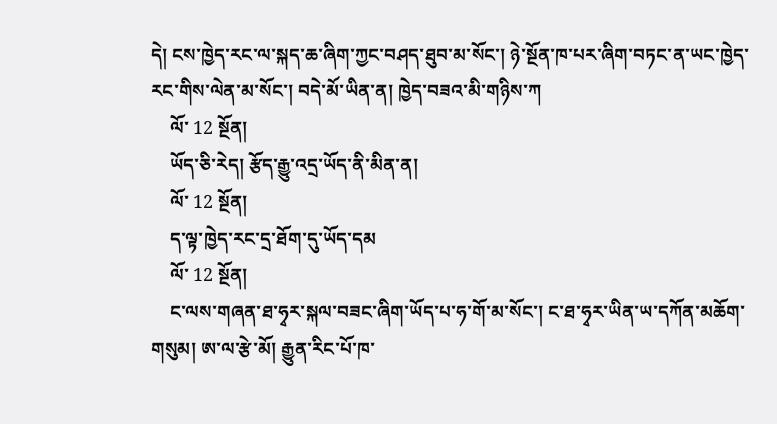དེ། ངས་ཁྱེད་རང་ལ་སྐད་ཆ་ཞིག་ཀྱང་བཤད་ཐུབ་མ་སོང་། ཉེ་སྔོན་ཁ་པར་ཞིག་བཏང་ན་ཡང་ཁྱེད་རང་གིས་ལེན་མ་སོང་། བདེ་མོ་ཡིན་ན། ཁྱེད་བཟའ་མི་གཉིས་ཀ
    ལོ་ 12 སྔོན།
    ཡོད་ཅི་རེད། རྩོད་རྒྱུ་འདྲ་ཡོད་ནི་མིན་ན།
    ལོ་ 12 སྔོན།
    ད་ལྟ་ཁྱེད་རང་དྲ་ཐོག་དུ་ཡོད་དམ
    ལོ་ 12 སྔོན།
    ང་ལས་གཞན་ཐ་ཧྭར་སྐལ་བཟང་ཞིག་ཡོད་པ་ཧ་གོ་མ་སོང་། ང་ཐ་ཧྭར་ཡིན་ཡ་དཀོན་མཆོག་གསུམ། ཨ་ལ་རྩེ་མོ། རྒྱུན་རིང་པོ་ཁ་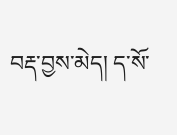བརྡ་བྱས་མེད། ད་སོ་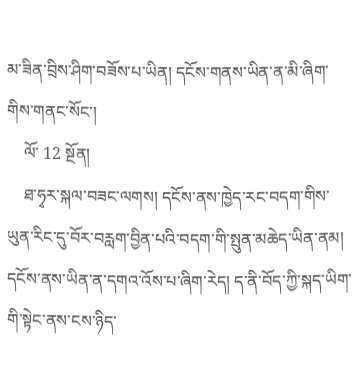མ་ཟིན་བྲིས་ཤིག་བཟོས་པ་ཡིན། དངོས་གནས་ཡིན་ན་མི་ཞིག་གིས་གནང་སོང་།
    ལོ་ 12 སྔོན།
    ཐ་ཧྭར་སྐལ་བཟང་ལགས། དངོས་ནས་ཁྱེད་རང་བདག་གིས་ཡུན་རིང་དུ་བོར་བརླག་བྱིན་པའི་བདག་གི་སྤུན་མཆེད་ཡིན་ནམ། དངོས་ནས་ཡིན་ན་དགའ་འོས་པ་ཞིག་རེད། ད་ནི་བོད་ཀྱི་སྐད་ཡིག་གི་སྟེང་ནས་ངས་ཉིད་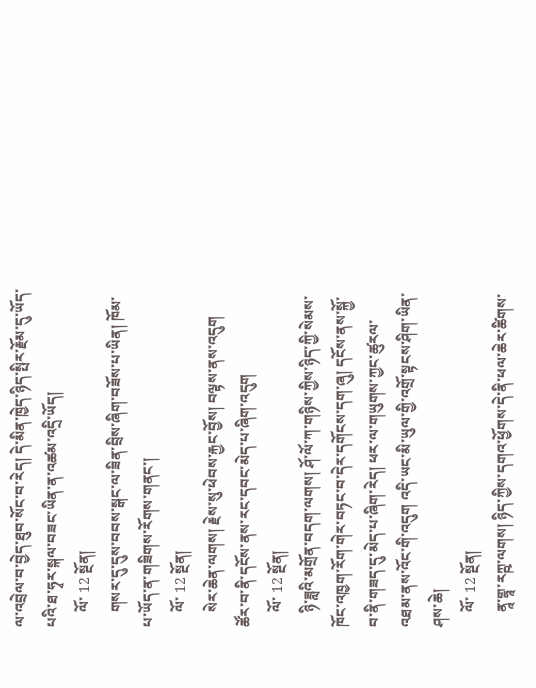ལ་འབྲེལ་བ་བྱེད་ཐུབ་སོང་བ་རེད། དེ་མིན་ཁྱེད་ཉིད་སྤིར་རྗོམ་དུ་ཡོད་པའི་ཐ་ཧྭར་སྐལ་བཟང་ཡིན་ན་འཚམ་འདྲི་ཡོད།
    ལོ་ 12 སྔོན།
    གསར་དུ་དུས་བབས་སྒང་ལ་ཟིན་བྲིས་ཞིག་བཟོས་པ་ཡིན། ཁོམ་པ་ཡོད་ན་གཟིགས་རོགས་གནང་།
    ལོ་ 12 སྔོན།
    སེར་ཆེན་ལགས། རྗེས་སུ་ཕེབས་རྐྱང་བྱོས། བལྟས་ནས་འདུག ཚོར་བ་ནི་དངོས་ནས་རང་དབང་མེད་པ་ཞིག་འདུག
    ལོ་ 12 སྔོན།
    ཉི་ཟླའི་མགྲོན་བདག་ལགས། ཤོ་ལོ་ཀ་གཉིས་ཀྱིས་ཉིད་ཀྱི་སེམས་ཁོང་འཁྱག་རོག་གེར་བཏང་བ་དེར་དགོངས་དག་ཞུ། དངོས་ནས་སྐྱོ་བ་ནི་གཟད་དུ་མེད་པ་ཞིག་རེད། ཕར་ལ་གཡུགས་ཀྱང་ཚུརལ་འཐམ་ནས་འོང་གི་འདུག འདི་ཡང་མི་ཡུལ་གྱི་འགྲོ་སྟངས་ཤིག་ཡིན་ཤས་ཆེ།
    ལོ་ 12 སྔོན།
    ནཱ་གྷཱ་རཀྵ་ལགས། ཉིད་ཀྱིས་དགའ་ཕྱོགས་དེ་ནི་ཕལ་ཆེར་ཚིགས་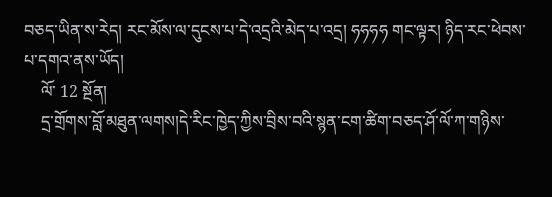བཅད་ཡིན་ས་རེད། རང་མོས་ལ་དུངས་པ་དེ་འདྲའི་མེད་པ་འདྲ། ཧཧཧཧ གང་ལྟར། ཉིད་རང་ཕེབས་པ་དགའ་ནས་ཡོད།
    ལོ་ 12 སྔོན།
    དྲ་གྲོགས་བློ་མཐུན་ལགས།དེ་རིང་ཁྱེད་ཀྱིས་བྲིས་བའི་སྙན་ངག་ཚིག་བཅད་ཤོ་ལོ་ཀ་གཉིས་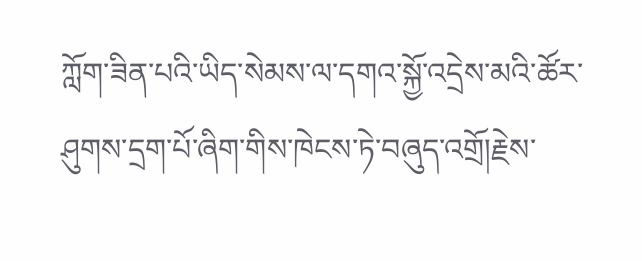ཀློག་ཟིན་པའི་ཡིད་སེམས་ལ་དགའ་སྐྱོ་འདྲེས་མའི་ཚོར་ཤུགས་དྲག་པོ་ཞིག་གིས་ཁེངས་ཏེ་བཞུད་འགྲོ།རྗེས་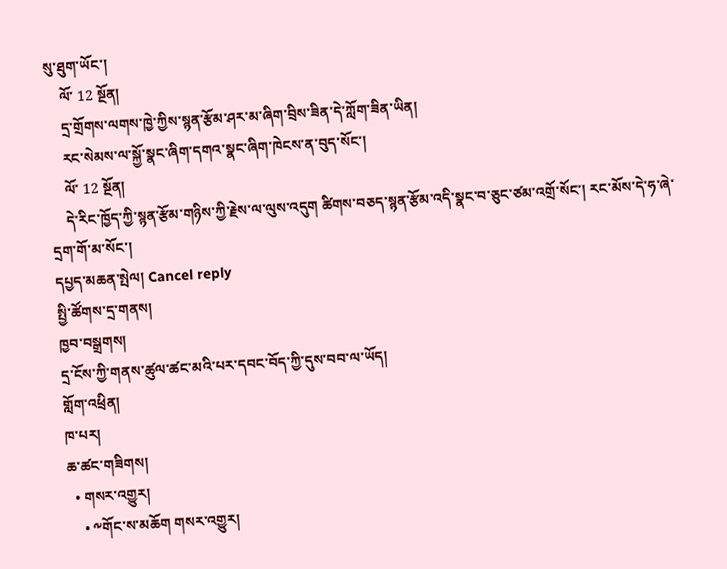སུ་ཐུག་ཡོང་།
    ལོ་ 12 སྔོན།
    དྲ་གྲོགས་ལགས་ཁྱེ་ཀྱིས་སྙན་རྩོམ་ཤར་མ་ཞིག་བྲིས་ཟིན་དེ་ཀློག་ཟིན་ཡིན།
    རང་སེམས་ལ་སྐྱོ་སྣང་ཞིག་དགའ་སྣང་ཞིག་ཁེངས་ན་བུད་སོང་།
    ལོ་ 12 སྔོན།
    དེ་རིང་ཁྱོད་ཀྱི་སྙན་རྩོམ་གཉིས་ཀྱི་རྗེས་ལ་ལུས་འདུག ཚིགས་བཅད་སྙན་རྩོམ་འདི་སྣང་བ་ཅུང་ཙམ་འགྲོ་སོང་། རང་མོས་དེ་ཧ་ཞེ་དྲག་གོ་མ་སོང་།
དཔྱད་མཆན་སྤེལ། Cancel reply
སྤྱི་ཚོགས་དྲ་གནས།
ཁྱབ་བསྒྲགས།
དྲ་ངོས་ཀྱི་གནས་ཚུལ་ཚང་མའི་པར་དབང་བོད་ཀྱི་དུས་བབ་ལ་ཡོད།
གློག་འཕྲིན།
ཁ་པར།
ཆ་ཚང་གཟིགས།
  • གསར་འགྱུར།
    • ༸གོང་ས་མཆོག གསར་འགྱུར།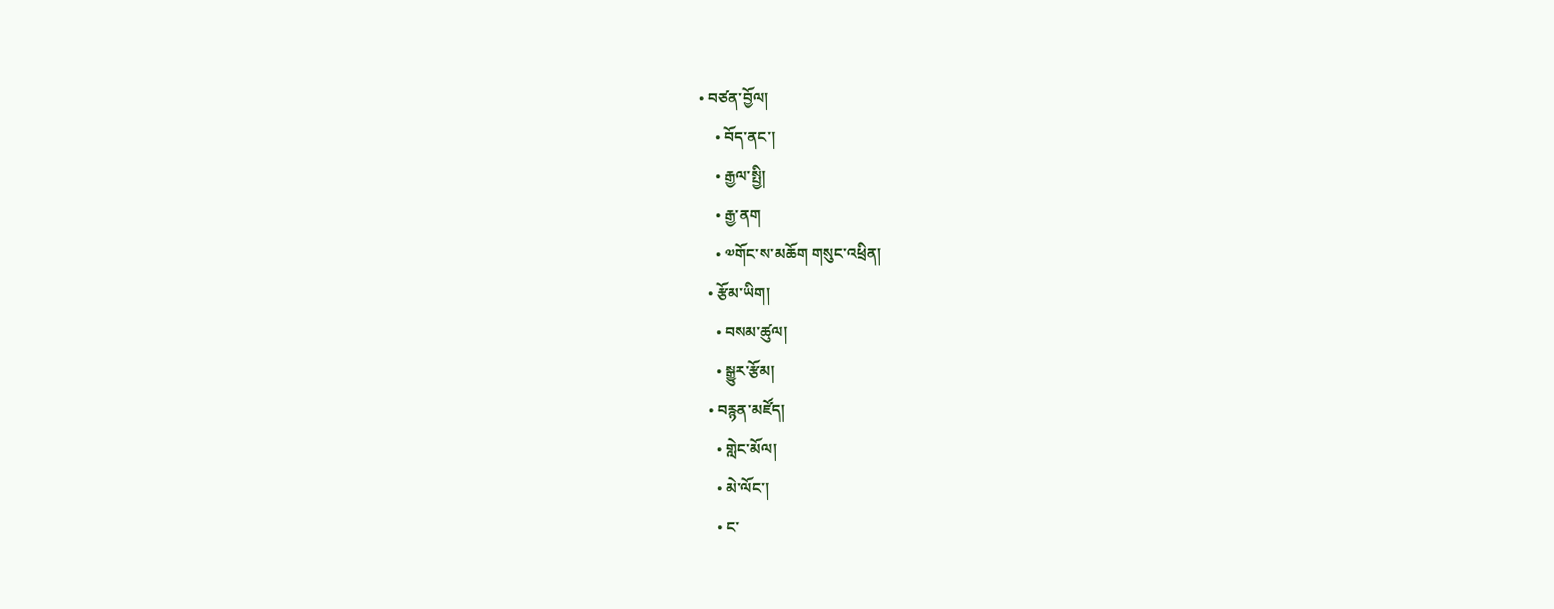• བཙན་བྱོལ།
    • བོད་ནང་།
    • རྒྱལ་སྤྱི།
    • རྒྱ་ནག
    • ༧གོང་ས་མཆོག གསུང་འཕྲིན།
  • རྩོམ་ཡིག།
    • བསམ་ཚུལ།
    • སྒྱུར་རྩོམ།
  • བརྙན་མཛོད།
    • གླེང་མོལ།
    • མེ་ལོང་།
    • ང་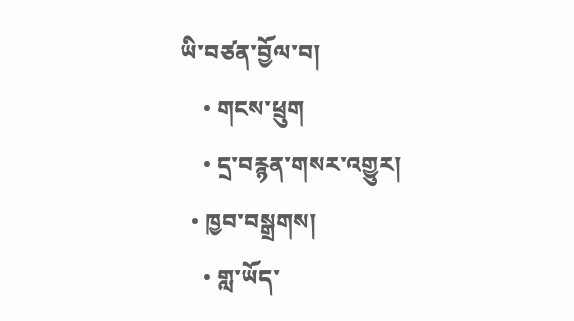ཡི་བཙན་བྱོལ་བ།
    • གངས་ཕྲུག
    • དྲ་བརྙན་གསར་འགྱུར།
  • ཁྱབ་བསྒྲགས།
    • གླ་ཡོད་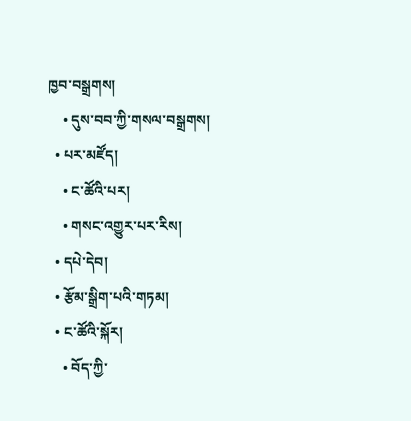ཁྱབ་བསྒྲགས།
    • དུས་བབ་ཀྱི་གསལ་བསྒྲགས།
  • པར་མཛོད།
    • ང་ཚོའི་པར།
    • གསང་འགྱུར་པར་རིས།
  • དཔེ་དེབ།
  • རྩོམ་སྒྲིག་པའི་གཏམ།
  • ང་ཚོའི་སྐོར།
    • བོད་ཀྱི་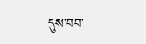དུས་བབ་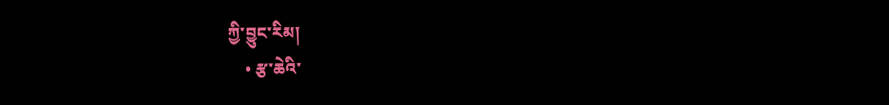ཀྱི་བྱུང་རིམ།
    • རྩ་ཆེའི་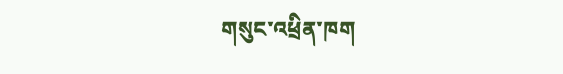གསུང་འཕྲིན་ཁག